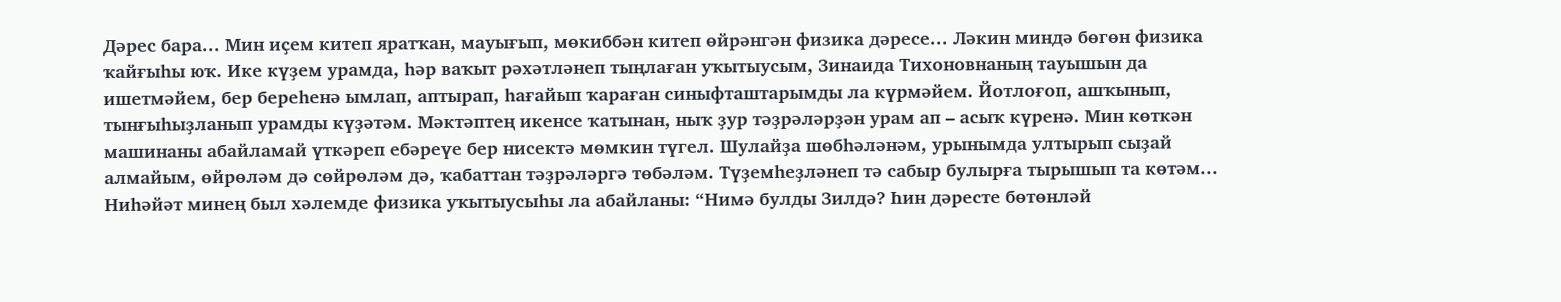Дәрес бара... Мин иҫем китеп яратҡан, мауығып, мөкиббән китеп өйрәнгән физика дәресе... Ләкин миндә бөгөн физика ҡайғыһы юҡ. Ике күҙем урамда, һәр ваҡыт рәхәтләнеп тыңлаған уҡытыусым, Зинаида Тихоновнаның тауышын да ишетмәйем, бер береһенә ымлап, аптырап, һағайып ҡараған синыфташтарымды ла күрмәйем. Йотлоғоп, ашҡынып, тынғыһыҙланып урамды күҙәтәм. Мәктәптең икенсе ҡатынан, ныҡ ҙур тәҙрәләрҙән урам ап – асыҡ күренә. Мин көткән машинаны абайламай үткәреп ебәреүе бер нисектә мөмкин түгел. Шулайҙа шөбһәләнәм, урынымда ултырып сыҙай алмайым, өйрөләм дә сөйрөләм дә, ҡабаттан тәҙрәләргә төбәләм. Түҙемһеҙләнеп тә сабыр булырға тырышып та көтәм...
Ниһәйәт минең был хәлемде физика уҡытыусыһы ла абайланы: “Нимә булды Зилдә? Һин дәресте бөтөнләй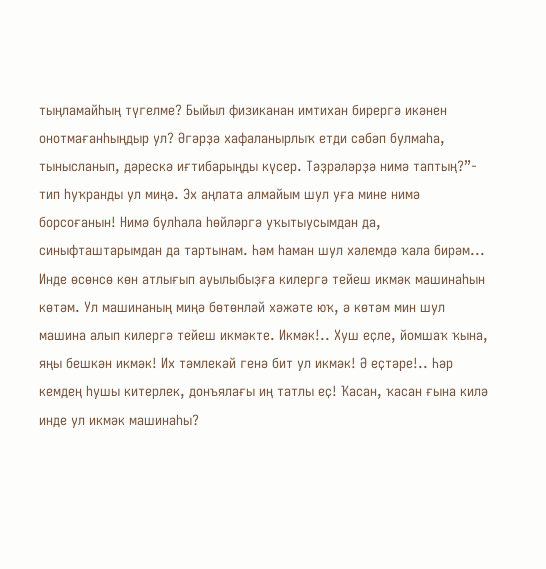тыңламайһың түгелме? Быйыл физиканан имтихан бирергә икәнен онотмағанһыңдыр ул? Әгәрҙә хафаланырлыҡ етди сәбәп булмаһа, тынысланып, дәрескә иғтибарыңды күсер. Тәҙрәләрҙә нимә таптың?”- тип һуҡранды ул миңә. Эх аңлата алмайым шул уға мине нимә борсоғанын! Нимә булһала һөйләргә уҡытыусымдан да, синыфташтарымдан да тартынам. Һәм һаман шул хәлемдә ҡала бирәм...
Инде өсөнсө көн атлығып ауылыбыҙға килергә тейеш икмәк машинаһын көтәм. Ул машинаның миңә бөтөнләй хәжәте юҡ, ә көтәм мин шул машина алып килергә тейеш икмәкте. Икмәк!.. Хуш еҫле, йомшаҡ ҡына, яңы бешкән икмәк! Их тәмлекәй генә бит ул икмәк! Ә еҫтәре!.. Һәр кемдең һушы китерлек, донъялағы иң татлы еҫ! Ҡасан, ҡасан ғына килә инде ул икмәк машинаһы?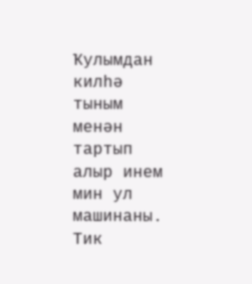Ҡулымдан килһә тыным менән тартып алыр инем мин ул машинаны. Тик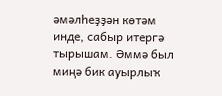әмәлһеҙҙән көтәм инде, сабыр итергә тырышам. Әммә был миңә бик ауырлыҡ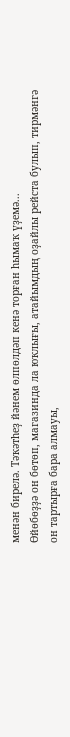менән бирелә. Тәҡәтһеҙ йәнем өлпөлдәп кенә торған һымаҡ үҙемә...
Өйөбөҙҙә он бөтөп, магазинда ла юҡлығы, атайымдың оҙайлы рейста булып, тирмәнгә он тартырға бара алмауы,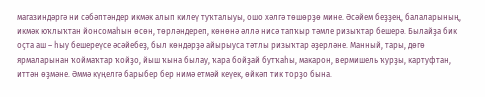магазиндәргә ни сәбәптәндер икмәк алып килеү туҡталыуы, ошо хәлгә төшөрҙө мине. Әсәйем беҙҙең, балаларының, икмәк юҡлыҡтан йонсомаһын өсөн, төрләндереп, көнөнә әллә нисә тапҡыр тәмле ризыҡтар бешерә. Былайҙа бик оҫта аш – һыу бешереүсе әсәйебеҙ, был көндәрҙә айырыуса тәтлы ризыҡтар әҙерләне. Манный, тары, дөгө ярмаларынан ҡоймаҡтар ҡойҙо, йыш ҡына былау, ҡара бойҙай бутҡаһы, макарон, вермишель ҡурҙы, картуфтан, иттән өҙмәне. Әммә күңелгә барыбер бер нимә етмәй кеүек, өйкәп тик торҙо бына.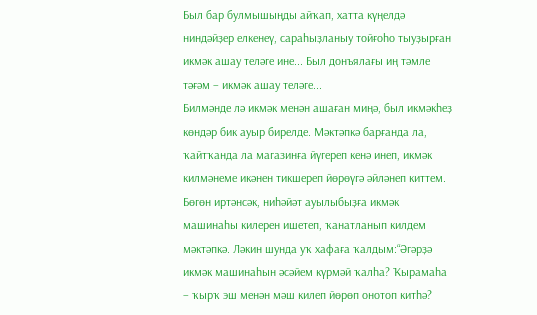Был бар булмышыңды айҡап, хатта күңелдә ниндәйҙер елкенеү, сараһыҙланыу тойғоһо тыуҙырған икмәк ашау теләге ине... Был донъялағы иң тәмле тәғәм – икмәк ашау теләге...
Билмәнде лә икмәк менән ашаған миңә, был икмәкһеҙ көндәр бик ауыр бирелде. Мәктәпкә барғанда ла, ҡайтҡанда ла магазинға йүгереп кенә инеп, икмәк килмәнеме икәнен тикшереп йөрөүгә әйләнеп киттем. Бөгөн иртәнсәк, ниһәйәт ауылыбыҙға икмәк машинаһы килерен ишетеп, ҡанатланып килдем мәктәпкә. Ләкин шунда уҡ хафаға ҡалдым:“Әгәрҙә икмәк машинаһын әсәйем күрмәй ҡалһа? Ҡырамаһа – ҡырҡ эш менән мәш килеп йөрөп онотоп китһә?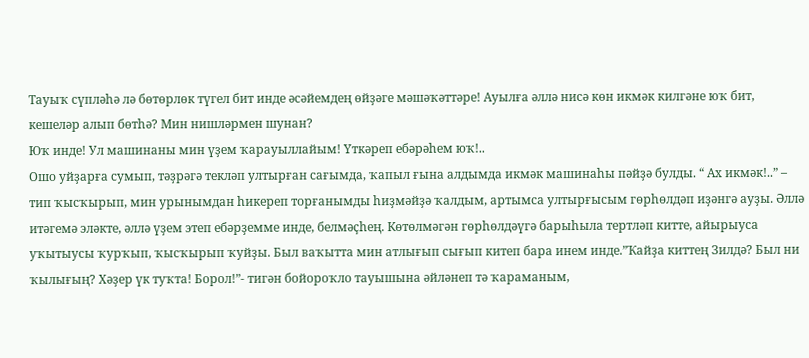Тауыҡ сүпләһә лә бөтөрлөк түгел бит инде әсәйемдең өйҙәге мәшәҡәттәре! Ауылға әллә нисә көн икмәк килгәне юҡ бит, кешеләр алып бөтһә? Мин нишләрмен шунан?
Юҡ инде! Ул машинаны мин үҙем ҡарауыллайым! Үткәреп ебәрәһем юҡ!..
Ошо уйҙарға сумып, тәҙрәгә текләп ултырған сағымда, ҡапыл ғына алдымда икмәк машинаһы пәйҙә булды. “ Ах икмәк!..” – тип ҡысҡырып, мин урынымдан һикереп торғанымды һиҙмәйҙә ҡалдым, артымса ултырғысым гөрһөлдәп иҙәнгә ауҙы. Әллә итәгемә эләкте, әллә үҙем этеп ебәрҙемме инде, белмәҫһең. Көтөлмәгән гөрһөлдәүгә барыһыла тертләп китте, айырыуса уҡытыусы ҡурҡып, ҡысҡырып ҡуйҙы. Был ваҡытта мин атлығып сығып китеп бара инем инде.”Ҡайҙа киттең Зилдә? Был ни ҡылығың? Хәҙер үк туҡта! Борол!”- тигән бойороҡло тауышына әйләнеп тә ҡараманым,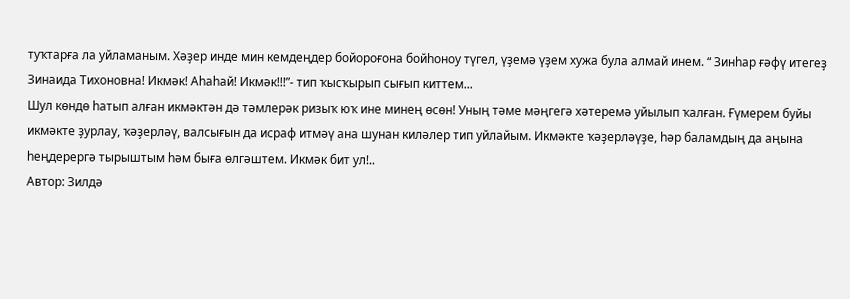туҡтарға ла уйламаным. Хәҙер инде мин кемдеңдер бойороғона бойһоноу түгел, үҙемә үҙем хужа була алмай инем. “ Зинһар ғәфү итегеҙ Зинаида Тихоновна! Икмәк! Аһаһай! Икмәк!!!”- тип ҡысҡырып сығып киттем...
Шул көндө һатып алған икмәктән дә тәмлерәк ризыҡ юҡ ине минең өсөн! Уның тәме мәңгегә хәтеремә уйылып ҡалған. Ғүмерем буйы икмәкте ҙурлау, ҡәҙерләү, валсығын да исраф итмәү ана шунан киләлер тип уйлайым. Икмәкте ҡәҙерләүҙе, һәр баламдың да аңына һеңдерергә тырыштым һәм быға өлгәштем. Икмәк бит ул!..
Автор: Зилдә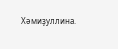Хәмиҙуллина.